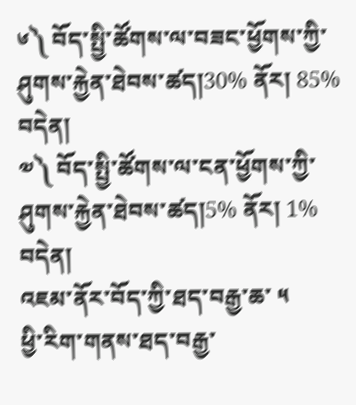༦༽ བོད་སྤྱི་ཚོགས་ལ་བཟང་ཕྱོགས་ཀྱི་ཤུགས་རྐྱེན་ཐེབས་ཚད།30% ནོར། 85% བདེན།
༧༽ བོད་སྤྱི་ཚོགས་ལ་ངན་ཕྱོགས་ཀྱི་ཤུགས་རྐྱེན་ཐེབས་ཚད།5% ནོར། 1% བདེན།
འཇམ་ནོར་བོད་ཀྱི་ཐད་བརྒྱ་ཆ་ ༥
ཕྱི་རིག་གནས་ཐད་བརྒྱ་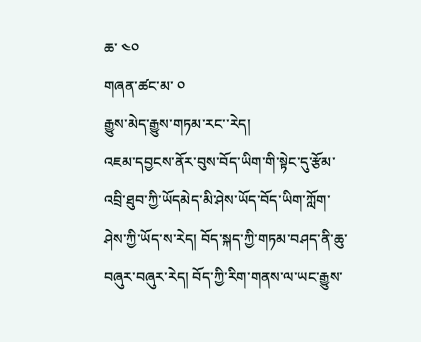ཆ་ ༤༠
གཞན་ཚང་མ་ ༠
རྒྱུས་མེད་རྒྱུས་གཏམ་རང་་རེད།
འཇམ་དབྱངས་ནོར་བུས་བོད་ཡིག་གི་སྟེང་དུ་རྩོམ་འབྲི་ཐུབ་ཀྱི་ཡོདམེད་མི་ཤེས་ཡོད་བོད་ཡིག་ཀློག་ཤེས་ཀྱི་ཡོད་ས་རེད། བོད་སྐད་ཀྱི་གཏམ་བཤད་ནི་ཆུ་བཞུར་བཞུར་རེད། བོད་ཀྱི་རིག་གནས་ལ་ཡང་རྒྱུས་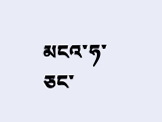མངའ་ཧ་ཅང་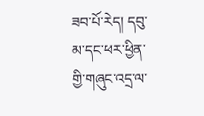ཟབ་པོ་རེད། དབུ་མ་དང་ཕར་ཕྱིན་གྱི་གཞུང་འདྲ་ལ་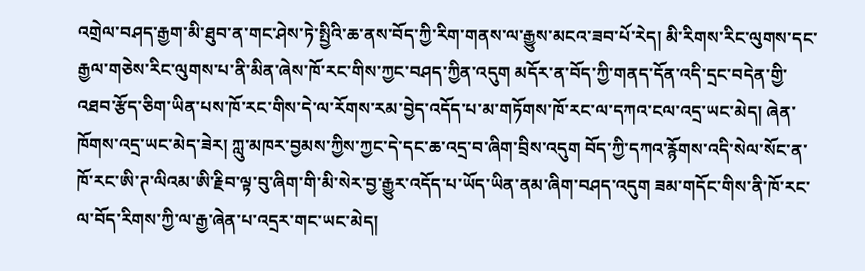འགྲེལ་བཤད་རྒྱག་མི་ཐུབ་ན་གང་ཤེས་ཏེ་སྤྱིའི་ཆ་ནས་བོད་ཀྱི་རིག་གནས་ལ་རྒྱུས་མངའ་ཟབ་པོ་རེད། མི་རིགས་རིང་ལུགས་དང་རྒྱལ་གཅེས་རིང་ལུགས་པ་ནི་མིན་ཞེས་ཁོ་རང་གིས་ཀྱང་བཤད་ཀྱིན་འདུག མདོར་ན་བོད་ཀྱི་གནད་དོན་འདི་དྲང་བདེན་གྱི་འཐབ་རྩོད་ཅིག་ཡིན་པས་ཁོ་རང་གིས་དེ་ལ་རོགས་རམ་བྱེད་འདོད་པ་མ་གཏོགས་ཁོ་རང་ལ་དཀའ་ངལ་འདྲ་ཡང་མེད། ཞེན་ཁོགས་འདྲ་ཡང་མེད་ཟེར། ཀླུ་མཁར་བྱམས་ཀྱིས་ཀྱང་དེ་དང་ཆ་འདྲ་བ་ཞིག་བྲིས་འདུག བོད་ཀྱི་དཀའ་རྙོགས་འདི་སེལ་སོང་ན་ཁོ་རང་ཨི་ཊ་ལིའམ་ཨི་རྗིབ་ལྟ་བུ་ཞིག་གི་མི་སེར་བྱ་རྒྱུར་འདོད་པ་ཡོད་ཡིན་ནམ་ཞིག་བཤད་འདུག ཟམ་གདོང་གིས་ནི་ཁོ་རང་ལ་བོད་རིགས་ཀྱི་ལ་རྒྱ་ཞེན་པ་འདྲར་གང་ཡང་མེད།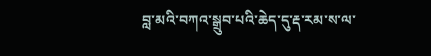བླ་མའི་བཀའ་སྒྲུབ་པའི་ཆེད་དུ་རྡ་རམ་ས་ལ་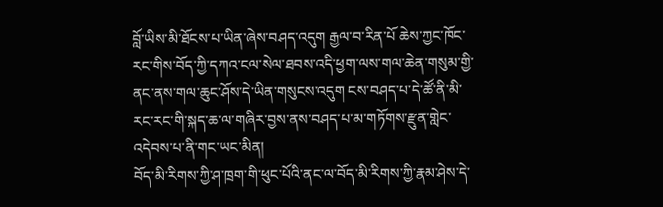བློ་ཡིས་མི་ཐོངས་པ་ཡིན་ཞེས་བཤད་འདུག རྒྱལ་བ་རིན་པོ ཆེས་ཀྱང་ཁོང་རང་གིས་བོད་ཀྱི་དཀའ་ངལ་སེལ་ཐབས་འདི་ཕྱག་ལས་གལ་ཆེན་གསུམ་གྱི་ནང་ནས་གལ་ཆུང་ཤོས་དེ་ཡིན་གསུངས་འདུག ངས་བཤད་པ་དེ་ཚོ་ནི་མི་རང་རང་གི་སྐད་ཆ་ལ་གཞིར་བྱས་ནས་བཤད་པ་མ་གཏོགས་རྫུན་གླེང་འདེབས་པ་ནི་གང་ཡང་མིན།
བོད་མི་རིགས་ཀྱི་ཤ་ཁྲག་གི་ཕུང་པོའི་ནང་ལ་བོད་མི་རིགས་ཀྱི་རྣམ་ཤེས་དེ་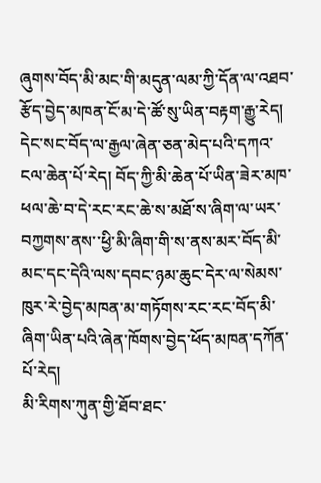ཞུགས་བོད་མི་མང་གི་མདུན་ལམ་ཀྱི་དོན་ལ་འཐབ་རྩོད་བྱེད་མཁན་ངོ་མ་དེ་ཚོ་སུ་ཡིན་བརྟག་རྒྱུ་རེད། དེང་སང་བོད་ལ་རྒྱལ་ཞེན་ཅན་མེད་པའི་དཀའ་ངལ་ཆེན་པོ་རེད། བོད་ཀྱི་མི་ཆེན་པོ་ཡིན་ཟེར་མཁ་ཕལ་ཆེ་བ་དེ་རང་རང་ཆེ་ས་མཐོ་ས་ཞིག་ལ་ཡར་བཀྱགས་ནས་་ཕྱི་མི་ཞིག་གི་ས་ནས་མར་བོད་མི་མང་དང་དེའི་ལས་དབང་ཉམ་ཆུང་དེར་ལ་སེམས་ཁུར་རེ་བྱེད་མཁན་མ་གཏོགས་རང་རང་བོད་མི་ཞིག་ཡིན་པའི་ཞེན་ཁོགས་བྱེད་ཕོད་མཁན་དཀོན་པོ་རེད།
མི་རིགས་ཀུན་གྱི་ཐོབ་ཐང་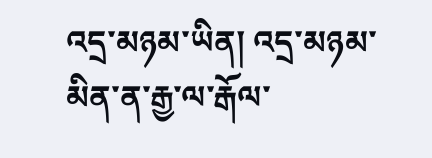འདྲ་མཉམ་ཡིན། འདྲ་མཉམ་མིན་ན་རྒྱ་ལ་རྒོལ་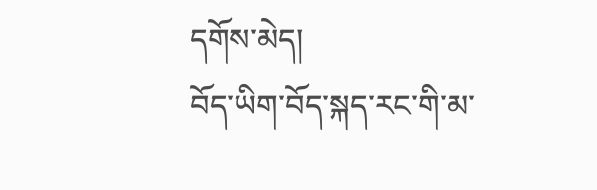དགོས་མེད།
བོད་ཡིག་བོད་སྐད་རང་གི་མ་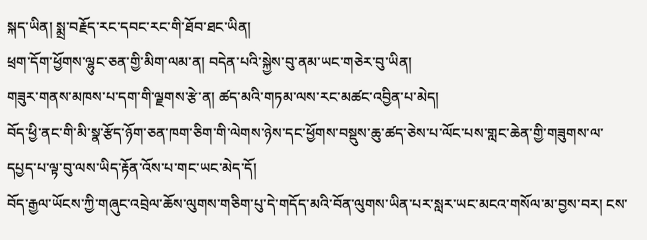སྐད་ཡིན། སྨྲ་བརྗོད་རང་དབང་རང་གི་ཐོབ་ཐང་ཡིན།
ཕྲག་དོག་ཕྱོགས་ལྷུང་ཅན་གྱི་མིག་ལམ་ན། བདེན་པའི་སྐྱེས་བུ་ནམ་ཡང་གཅེར་བུ་ཡིན།
གཟུར་གནས་མཁས་པ་དག་གི་ལྗགས་རྩེ་ན། ཚད་མའི་གཏམ་ལས་རང་མཚང་འབྱིན་པ་མེད།
བོད་ཕྱི་ནང་གི་མི་སྣ་རྩོད་ཉོག་ཅན་ཁག་ཅིག་གི་ལེགས་ཉེས་དང་ཕྱོགས་བསྡུས་ཆུ་ཚད་ཅེས་པ་ལོང་པས་གླང་ཆེན་གྱི་གཟུགས་ལ་དཔྱད་པ་ལྟ་བུ་ལས་ཡིད་རྟོན་འོས་པ་གང་ཡང་མེད་དོ།
བོད་རྒྱལ་ཡོངས་ཀྱི་གཞུང་འབྲེལ་ཆོས་ལུགས་གཅིག་པུ་དེ་གདོད་མའི་བོན་ལུགས་ཡིན་པར་སླར་ཡང་མངའ་གསོལ་མ་བྱས་བར། ངས་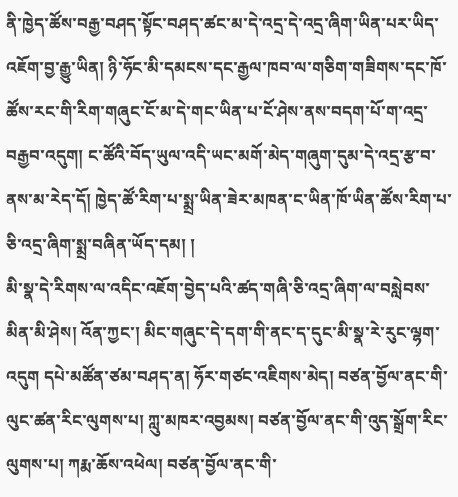ནི་ཁྱེད་ཚོས་བརྒྱ་བཤད་སྟོང་བཤད་ཚང་མ་དེ་འདྲ་དེ་འདྲ་ཞིག་ཡིན་པར་ཡིད་འཇོག་བྱ་རྒྱུ་ཡིན། ཉི་ཧོང་མི་དམངས་དང་རྒྱལ་ཁབ་ལ་གཅིག་གཟིགས་དང་ཁོ་ཚོས་རང་གི་རིག་གཞུང་ངོ་མ་དེ་གང་ཡིན་པ་ངོ་ཤེས་ནས་བདག་པོ་ག་འདྲ་བརྒྱབ་འདུག། ང་ཚོའི་བོད་ཡུལ་འདི་ཡང་མགོ་མེད་གཞུག་དུམ་དེ་འདྲ་རྩ་བ་ནས་མ་རེད་དོ། ཁྱེད་ཚོ་རིག་པ་སྨྲ་ཡིན་ཟེར་མཁན་ང་ཡིན་ཁོ་ཡིན་ཚོས་རིག་པ་ཅི་འདྲ་ཞིག་སྨྲ་བཞིན་ཡོད་དམ། །
མི་སྣ་དེ་རིགས་ལ་འདིང་འཇོག་བྱེད་པའི་ཚད་གཞི་ཅི་འདྲ་ཞིག་ལ་བསླེབས་མིན་མི་ཤེས། འོན་ཀྱང་། མིང་གཞུང་དེ་དག་གི་ནང་ད་དུང་མི་སྣ་རེ་རུང་ལྷག་འདུག དཔེ་མཚོན་ཙམ་བཤད་ན། ཧོར་གཙང་འཇིགས་མེད། བཙན་བྱོལ་ནང་གི་ལུང་ཚན་རིང་ལུགས་པ། ཀླུ་མཁར་འབྱམས། བཙན་བྱོལ་ནང་གི་འུད་སྒྲོག་རིང་ལུགས་པ། ཀརྨ་ཆོས་འཕེལ། བཙན་བྱོལ་ནང་གི་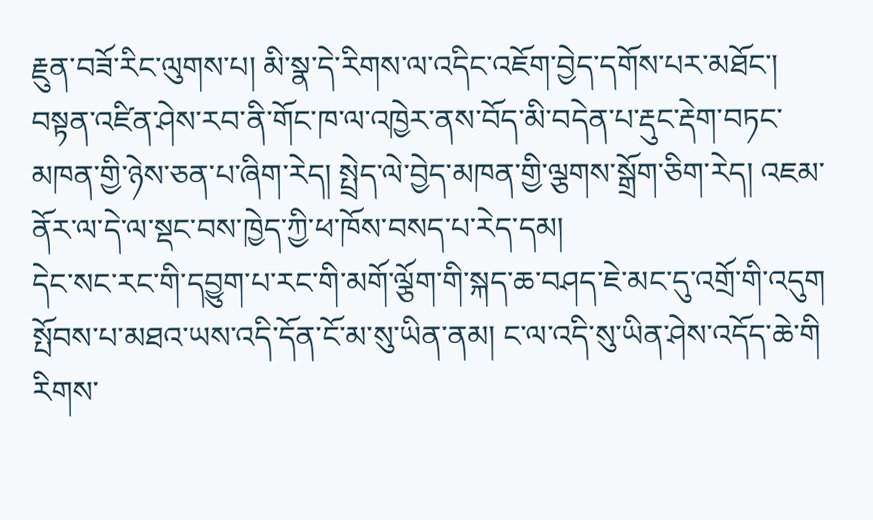རྗུན་བཟོ་རིང་ལུགས་པ། མི་སྣ་དེ་རིགས་ལ་འདིང་འཇོག་བྱེད་དགོས་པར་མཐོང་།
བསྟན་འཛིན་ཤེས་རབ་ནི་གོང་ཁ་ལ་འཁྱེར་ནས་བོད་མི་བདེན་པ་རྡུང་རྡེག་བཏང་མཁན་གྱི་ཉེས་ཅན་པ་ཞིག་རེད། སྤྲེད་ལེ་བྱེད་མཁན་གྱི་ལྕགས་སྒྲོག་ཅིག་རེད། འཇམ་ནོར་ལ་དེ་ལ་སྡང་བས་ཁྱེད་ཀྱི་ཕ་ཁོས་བསད་པ་རེད་དམ།
དེང་སང་རང་གི་དབྱུག་པ་རང་གི་མགོ་ལྕོག་གི་སྐད་ཆ་བཤད་ཇེ་མང་དུ་འགྲོ་གི་འདུག
སྤོབས་པ་མཐའ་ཡས་འདི་དོན་ངོ་མ་སུ་ཡིན་ནམ། ང་ལ་འདི་སུ་ཡིན་ཤེས་འདོད་ཆེ་གི རིགས་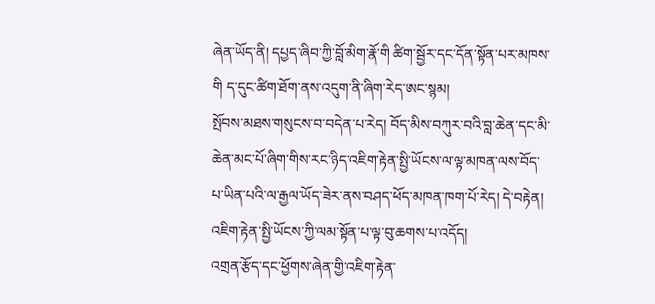ཞེན་ཡོད་ནི། དཔྱད་ཞིབ་ཀྱི་བློ་མིག་རྣོ་གི ཚིག་སྦྱོར་དང་དོན་སྟོན་པར་མཁས་གི ད་དུང་ཚིག་ཐོག་ནས་འདུག་ནི་ཞིག་རེད་ཨང་སྙམ།
སྤོབས་མཐས་གསུངས་བ་བདེན་པ་རེད། བོད་མིས་བཀུར་བའི་བླ་ཆེན་དང་མི་ཆེན་མང་པོ་ཞིག་གིས་རང་ཉིད་འཇིག་རྟེན་སྤྱི་ཡོངས་ལ་ལྟ་མཁན་ལས་བོད་པ་ཡིན་པའི་ལ་རྒྱལ་ཡོད་ཟེར་ནས་བཤད་ཕོད་མཁན་ཁག་པོ་རེད། དེ་བརྟེན། འཇིག་རྟེན་སྤྱི་ཡོངས་ཀྱི་ལམ་སྟོན་པ་ལྟ་བུ་ཆགས་པ་འདོད།
འགྲན་རྩོད་དང་ཕྱོགས་ཞེན་གྱི་འཇིག་རྟེན་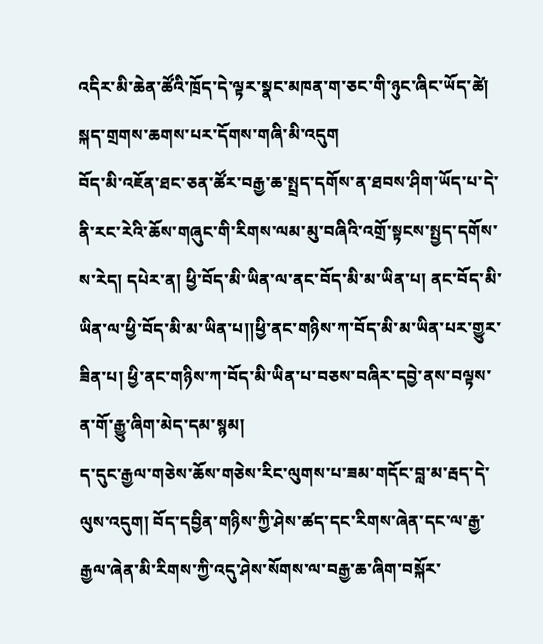འདིར་མི་ཆེན་ཚོའི་ཁྲོད་དེ་ལྟར་སྣང་མཁན་ག་ཅང་གི་ཉུང་ཞིང་ཡོད་ཚེ། སྐད་གྲགས་ཆགས་པར་དོགས་གཞི་མི་འདུག
བོད་མི་འཇོན་ཐང་ཅན་ཚོར་བརྒྱ་ཆ་སྤྲད་དགོས་ན་ཐབས་ཤིག་ཡོད་པ་དེ་ནི་རང་རེའི་ཆོས་གཞུང་གི་རིགས་ལམ་མུ་བཞིའི་འགྲོ་སྟངས་སྤྱད་དགོས་ས་རེད། དཔེར་ན། ཕྱི་བོད་མི་ཡིན་ལ་ནང་བོད་མི་མ་ཡིན་པ། ནང་བོད་མི་ཡིན་ལ་ཕྱི་བོད་མི་མ་ཡིན་པ།།ཕྱི་ནང་གཉིས་ཀ་བོད་མི་མ་ཡིན་པར་གྱུར་ཟིན་པ། ཕྱི་ནང་གཉིས་ཀ་བོད་མི་ཡིན་པ་བཅས་བཞིར་དབྱེ་ནས་བལྟས་ན་གོ་རྒྱུ་ཞིག་མེད་དམ་སྙམ།
ད་དུང་རྒྱལ་གཅེས་ཆོས་གཅེས་རིང་ལུགས་པ་ཟམ་གདོང་བླ་མ་རྦད་དེ་ལུས་འདུག། བོད་དབྱིན་གཉིས་ཀྱི་ཤེས་ཚད་དང་རིགས་ཞེན་དང་ལ་རྒྱ་རྒྱལ་ཞེན་མི་རིགས་ཀྱི་འདུ་ཤེས་སོགས་ལ་བརྒྱ་ཆ་ཞིག་བསྐོར་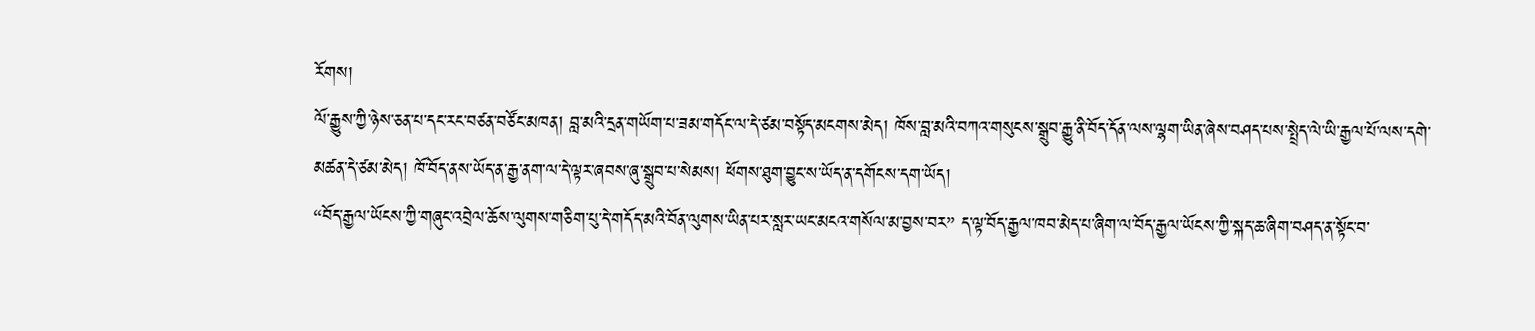རོགས།
ལོ་རྒྱུས་ཀྱི་ཉེས་ཅན་པ་དང་རང་བཙན་བཙོང་མཁན། བླ་མའི་དྲན་གཡོག་པ་ཟམ་གདོང་ལ་དེ་ཙམ་བསྟོད་མངགས་མེད། ཁོས་བླ་མའི་བཀའ་གསུངས་སྒྲུབ་རྒྱུ་ནི་བོད་དོན་ལས་ལྷག་ཡིན་ཞེས་བཤད་པས་སྤྲེད་ལེ་ཡི་རྒྱལ་པོ་ལས་དགེ་མཚན་དེ་ཙམ་མེད། ཁོ་བོད་ནས་ཡོད་ན་རྒྱ་ནག་ལ་དེ་ལྟར་ཞབས་ཞུ་སྒྲུབ་པ་སེམས། ཕོགས་ཐུག་བྱུང་ས་ཡོད་ན་དགོངས་དག་ཡོད།
“བོད་རྒྱལ་ཡོངས་ཀྱི་གཞུང་འབྲེལ་ཆོས་ལུགས་གཅིག་པུ་དེ་གདོད་མའི་བོན་ལུགས་ཡིན་པར་སླར་ཡང་མངའ་གསོལ་མ་བྱས་བར” ད་ལྟ་བོད་རྒྱལ་ཁབ་མེད་པ་ཞིག་ལ་བོད་རྒྱལ་ཡོངས་ཀྱི་སྐད་ཆ་ཞིག་བཤད་ན་སྟོང་བ་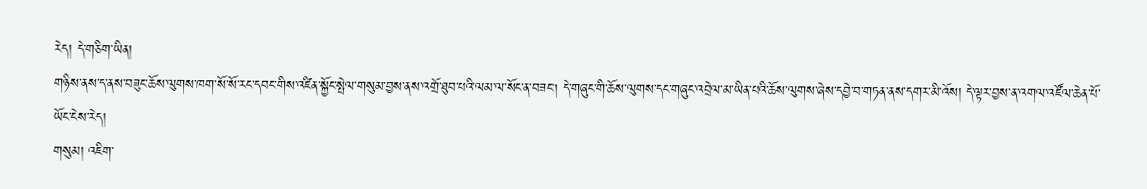རེད། དེ་གཅིག་ཡིན།
གཉིས་ནས་ད་ནས་བཟུང་ཆོས་ལུགས་ཁག་སོ་སོ་རང་དབང་གིས་འཛིན་སྐྱོང་སྤེལ་གསུམ་བྱས་ནས་འགྲོ་ཐུབ་པའི་ལམ་ལ་སོང་ན་བཟང། དེ་གཞུང་གི་ཆོས་ལུགས་དང་གཞུང་འབྲེལ་མ་ཡིན་པའི་ཆོས་ལུགས་ཞེས་དབྱེ་བ་གཏན་ནས་དགར་མི་འོས། དེ་ལྟར་བྱས་ན་འགལ་འཛོལ་ཆེན་པོ་ཡོང་ངེས་རེད།
གསུམ། འཇིག་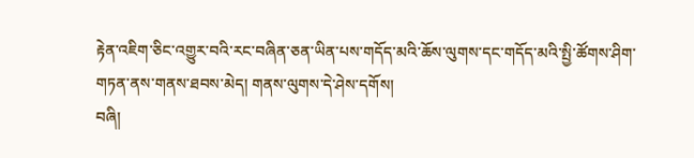རྟེན་འཇིག་ཅིང་འགྱུར་བའི་རང་བཞིན་ཅན་ཡིན་པས་གདོད་མའི་ཆོས་ལུགས་དང་གདོད་མའི་སྤྱི་ཚོགས་ཤིག་གཏན་ནས་གནས་ཐབས་མེད། གནས་ལུགས་དེ་ཤེས་དགོས།
བཞི།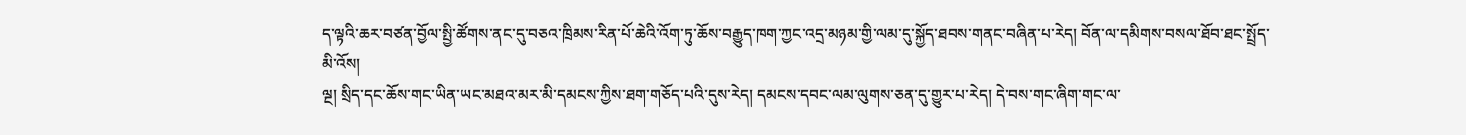ད་ལྟའི་ཆར་བཙན་བྱོལ་སྤྱི་ཚོགས་ནང་དུ་བཅའ་ཁྲིམས་རིན་པོ་ཆེའི་འོག་ཏུ་ཆོས་བརྒྱུད་ཁག་ཀྱང་འདྲ་མཉམ་གྱི་ལམ་དུ་སྐྱོད་ཐབས་གནང་བཞིན་པ་རེད། བོན་ལ་དམིགས་བསལ་ཐོབ་ཐང་སྤྲོད་མི་འོས།
ལྔ། སྲིད་དང་ཆོས་གང་ཡིན་ཡང་མཐའ་མར་མི་དམངས་ཀྱིས་ཐག་གཅོད་པའི་དུས་རེད། དམངས་དབང་ལམ་ལུགས་ཅན་དུ་གྱུར་པ་རེད། དེ་བས་གང་ཞིག་གང་ལ་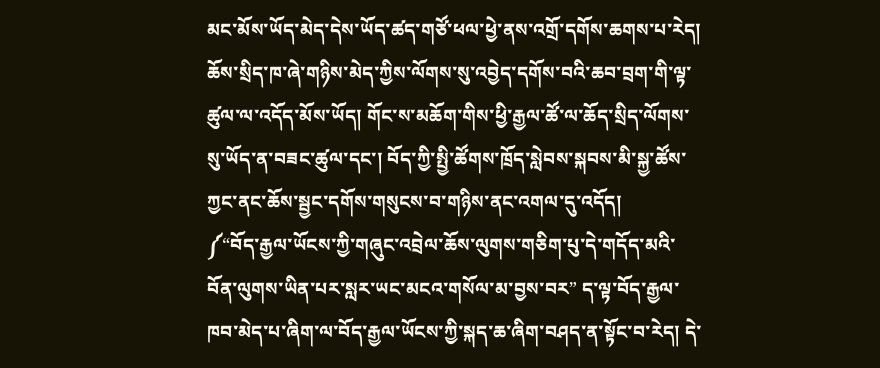མང་མོས་ཡོད་མེད་དེས་ཡོད་ཚད་གཙོ་ཕལ་ཕྱེ་ནས་འགྲོ་དགོས་ཆགས་པ་རེད།
ཆོས་སྲིད་ཁ་ཞེ་གཉིས་མེད་ཀྱིས་ལོགས་སུ་འབྱེད་དགོས་བའི་ཆབ་བྲག་གི་ལྟ་ཚུལ་ལ་འདོད་མོས་ཡོད། གོང་ས་མཆོག་གིས་ཕྱི་རྒྱལ་ཚོ་ལ་ཆོད་སྲིད་ལོགས་སུ་ཡོད་ན་བཟང་ཚུལ་དང་། བོད་ཀྱི་སྤྱི་ཚོགས་ཁྲོད་སླེབས་སྐབས་མི་སྐྱ་ཚོས་ཀྱང་ནང་ཆོས་སྦྱང་དགོས་གསུངས་བ་གཉིས་ནང་འགལ་དུ་འདོད།
༼“བོད་རྒྱལ་ཡོངས་ཀྱི་གཞུང་འབྲེལ་ཆོས་ལུགས་གཅིག་པུ་དེ་གདོད་མའི་བོན་ལུགས་ཡིན་པར་སླར་ཡང་མངའ་གསོལ་མ་བྱས་བར” ད་ལྟ་བོད་རྒྱལ་ཁབ་མེད་པ་ཞིག་ལ་བོད་རྒྱལ་ཡོངས་ཀྱི་སྐད་ཆ་ཞིག་བཤད་ན་སྟོང་བ་རེད། དེ་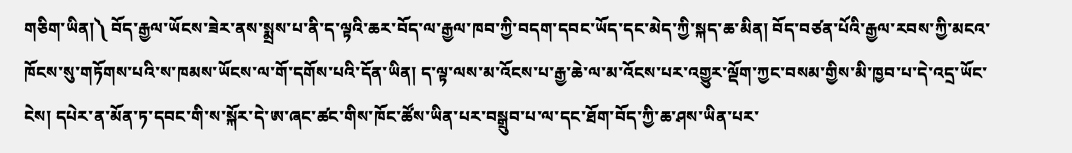གཅིག་ཡིན།༽ བོད་རྒྱལ་ཡོངས་ཟེར་ནས་སྨྲས་པ་ནི་ད་ལྟའི་ཆར་བོད་ལ་རྒྱལ་ཁབ་ཀྱི་བདག་དབང་ཡོད་དང་མེད་ཀྱི་སྐད་ཆ་མིན། བོད་བཙན་པོའི་རྒྱལ་རབས་ཀྱི་མངའ་ཁོངས་སུ་གཏོགས་པའི་ས་ཁམས་ཡོངས་ལ་གོ་དགོས་པའི་དོན་ཡིན། ད་ལྟ་ལས་མ་འོངས་པ་རྒྱ་ཆེ་ལ་མ་འོངས་པར་འགྱུར་ལྡོག་ཀྱང་བསམ་གྱིས་མི་ཁྱབ་པ་དེ་འདྲ་ཡོང་ངེས། དཔེར་ན་མོན་ཏ་དབང་གི་ས་སྐོར་དེ་ཨ་ཞང་ཚང་གིས་ཁོང་ཚོས་ཡིན་པར་བསྒྲུབ་པ་ལ་དང་ཐོག་བོད་ཀྱི་ཆ་ཤས་ཡིན་པར་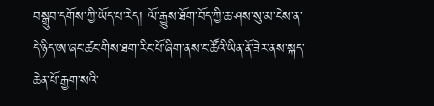བསྒྲུབ་དགོས་ཀྱི་ཡོད་པ་རེད། ལོ་རྒྱུས་ཐོག་བོད་ཀྱི་ཆ་ཤས་སུ་མ་ངེས་ན་དེ་ཉིད་ཨ་ཞང་ཚང་གིས་ཐག་རིང་པོ་ཞིག་ནས་ང་ཚོའི་ཡིན་ནོ་ཟེར་ནས་སྐད་ཆེན་པོ་རྒྱག་སའི་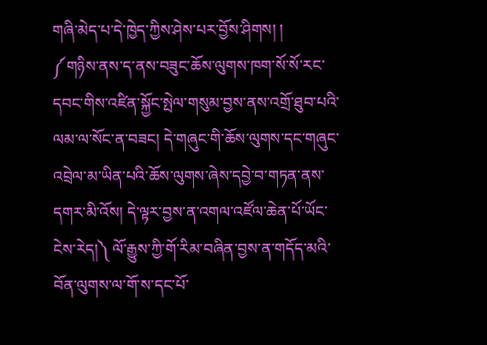གཞི་མེད་པ་དེ་ཁྱེད་ཀྱིས་ཤེས་པར་བྱོས་ཤིགས། །
༼གཉིས་ནས་ད་ནས་བཟུང་ཆོས་ལུགས་ཁག་སོ་སོ་རང་དབང་གིས་འཛིན་སྐྱོང་སྤེལ་གསུམ་བྱས་ནས་འགྲོ་ཐུབ་པའི་ལམ་ལ་སོང་ན་བཟང། དེ་གཞུང་གི་ཆོས་ལུགས་དང་གཞུང་འབྲེལ་མ་ཡིན་པའི་ཆོས་ལུགས་ཞེས་དབྱེ་བ་གཏན་ནས་དགར་མི་འོས། དེ་ལྟར་བྱས་ན་འགལ་འཛོལ་ཆེན་པོ་ཡོང་ངེས་རེད།༽ ལོ་རྒྱུས་ཀྱི་གོ་རིམ་བཞིན་བྱས་ན་གདོད་མའི་བོན་ལུགས་ལ་གོ་ས་དང་པོ་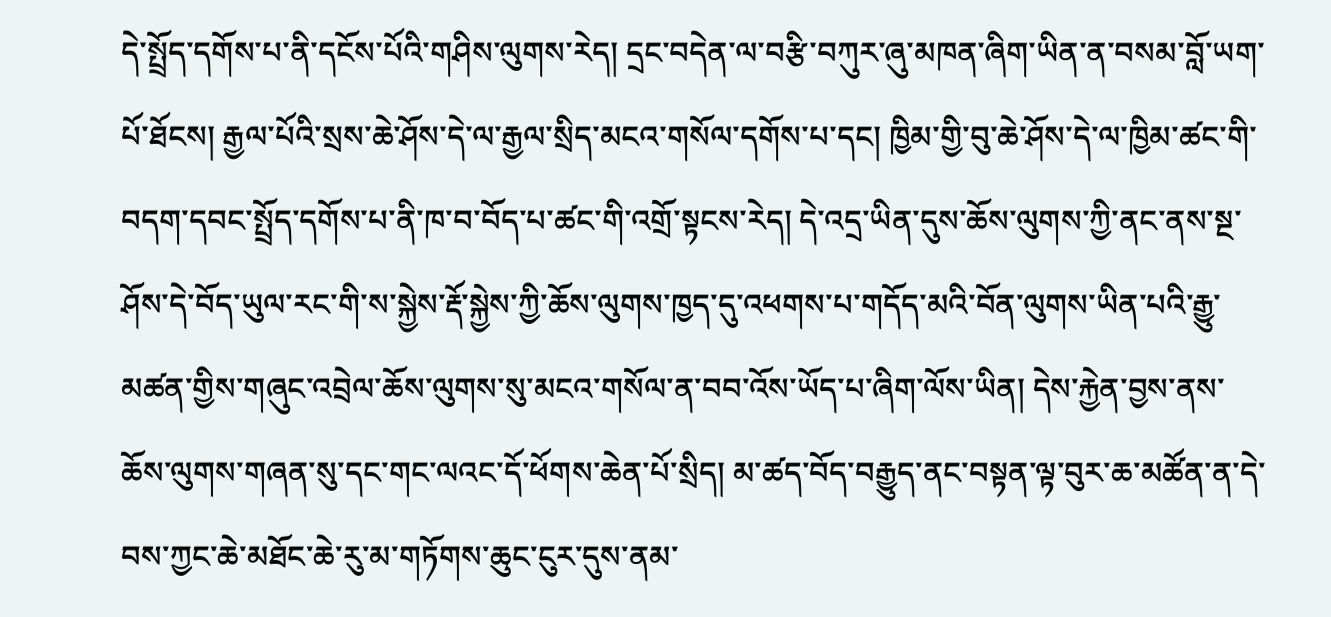དེ་སྤྲོད་དགོས་པ་ནི་དངོས་པོའི་གཤིས་ལུགས་རེད། དྲང་བདེན་ལ་བརྩི་བཀུར་ཞུ་མཁན་ཞིག་ཡིན་ན་བསམ་བློ་ཡག་པོ་ཐོངས། རྒྱལ་པོའི་སྲས་ཆེ་ཤོས་དེ་ལ་རྒྱལ་སྲིད་མངའ་གསོལ་དགོས་པ་དང། ཁྱིམ་གྱི་བུ་ཆེ་ཤོས་དེ་ལ་ཁྱིམ་ཚང་གི་བདག་དབང་སྤྲོད་དགོས་པ་ནི་ཁ་བ་བོད་པ་ཚང་གི་འགྲོ་སྟངས་རེད། དེ་འདྲ་ཡིན་དུས་ཆོས་ལུགས་ཀྱི་ནང་ནས་སྔ་ཤོས་དེ་བོད་ཡུལ་རང་གི་ས་སྐྱེས་རྡོ་སྐྱེས་ཀྱི་ཆོས་ལུགས་ཁྱད་དུ་འཕགས་པ་གདོད་མའི་བོན་ལུགས་ཡིན་པའི་རྒྱུ་མཚན་གྱིས་གཞུང་འབྲེལ་ཆོས་ལུགས་སུ་མངའ་གསོལ་ན་བབ་འོས་ཡོད་པ་ཞིག་ལོས་ཡིན། དེས་རྐྱེན་བྱས་ནས་ཆོས་ལུགས་གཞན་སུ་དང་གང་ལའང་དོ་ཕོགས་ཆེན་པོ་སྲིད། མ་ཚད་བོད་བརྒྱུད་ནང་བསྟན་ལྟ་བུར་ཆ་མཚོན་ན་དེ་བས་ཀྱང་ཆེ་མཐོང་ཆེ་རུ་མ་གཏོགས་ཆུང་ངུར་དུས་ནམ་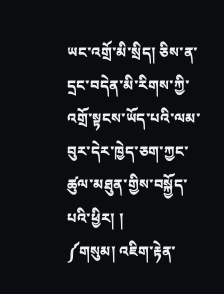ཡང་འགྲོ་མི་སྲིད། ཅིས་ན་དྲང་བདེན་མི་རིགས་ཀྱི་འགྲོ་སྟངས་ཡོད་པའི་ལམ་བུར་དེར་ཁྱེད་ཅག་ཀྱང་ཚུལ་མཐུན་གྱིས་བསྐྱོད་པའི་ཕྱིར། །
༼གསུམ། འཇིག་རྟེན་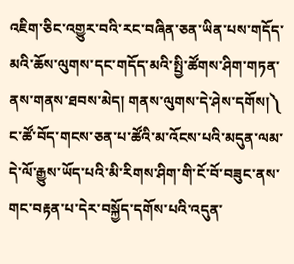འཇིག་ཅིང་འགྱུར་བའི་རང་བཞིན་ཅན་ཡིན་པས་གདོད་མའི་ཆོས་ལུགས་དང་གདོད་མའི་སྤྱི་ཚོགས་ཤིག་གཏན་ནས་གནས་ཐབས་མེད། གནས་ལུགས་དེ་ཤེས་དགོས།༽ ང་ཚོ་བོད་གངས་ཅན་པ་ཚོའི་མ་འོངས་པའི་མདུན་ལམ་དེ་ལོ་རྒྱུས་ཡོད་པའི་མི་རིགས་ཤིག་གི་ངོ་བོ་བཟུང་ནས་གང་བརྟན་པ་དེར་བསྐྱོད་དགོས་པའི་འདུན་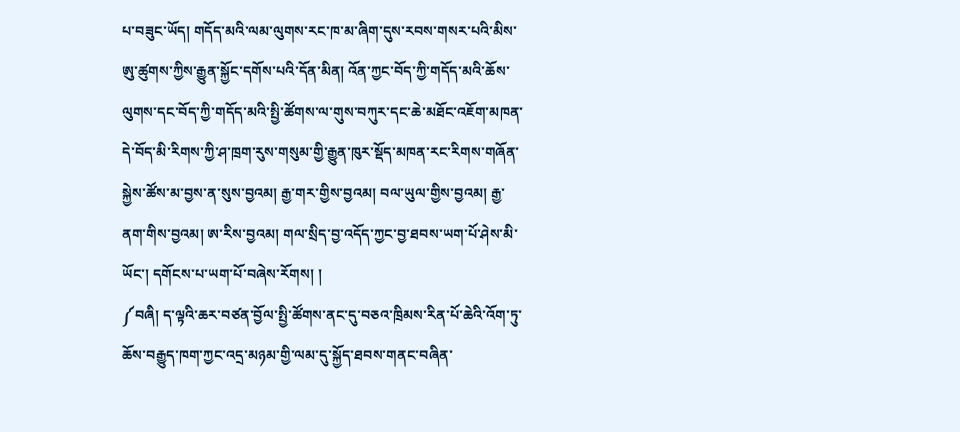པ་བཟུང་ཡོད། གདོད་མའི་ལམ་ལུགས་རང་ཁ་མ་ཞིག་དུས་རབས་གསར་པའི་མིས་ཨུ་ཚུགས་ཀྱིས་རྒྱུན་སྐྱོང་དགོས་པའི་དོན་མིན། འོན་ཀྱང་བོད་ཀྱི་གདོད་མའི་ཆོས་ལུགས་དང་བོད་ཀྱི་གདོད་མའི་སྤྱི་ཚོགས་ལ་གུས་བཀུར་དང་ཆེ་མཐོང་འཇོག་མཁན་དེ་བོད་མི་རིགས་ཀྱི་ཤ་ཁྲག་རུས་གསུམ་གྱི་རྒྱུན་ཁུར་སྡོད་མཁན་རང་རིགས་གཞོན་སྐྱེས་ཚོས་མ་བྱས་ན་སུས་བྱའམ། རྒྱ་གར་གྱིས་བྱའམ། བལ་ཡུལ་གྱིས་བྱའམ། རྒྱ་ནག་གིས་བྱའམ། ཨ་རིས་བྱའམ། གལ་སྲིད་བྱ་འདོད་ཀྱང་བྱ་ཐབས་ཡག་པོ་ཤེས་མི་ཡོང་། དགོངས་པ་ཡག་པོ་བཞེས་རོགས། །
༼བཞི། ད་ལྟའི་ཆར་བཙན་བྱོལ་སྤྱི་ཚོགས་ནང་དུ་བཅའ་ཁྲིམས་རིན་པོ་ཆེའི་འོག་ཏུ་ཆོས་བརྒྱུད་ཁག་ཀྱང་འདྲ་མཉམ་གྱི་ལམ་དུ་སྐྱོད་ཐབས་གནང་བཞིན་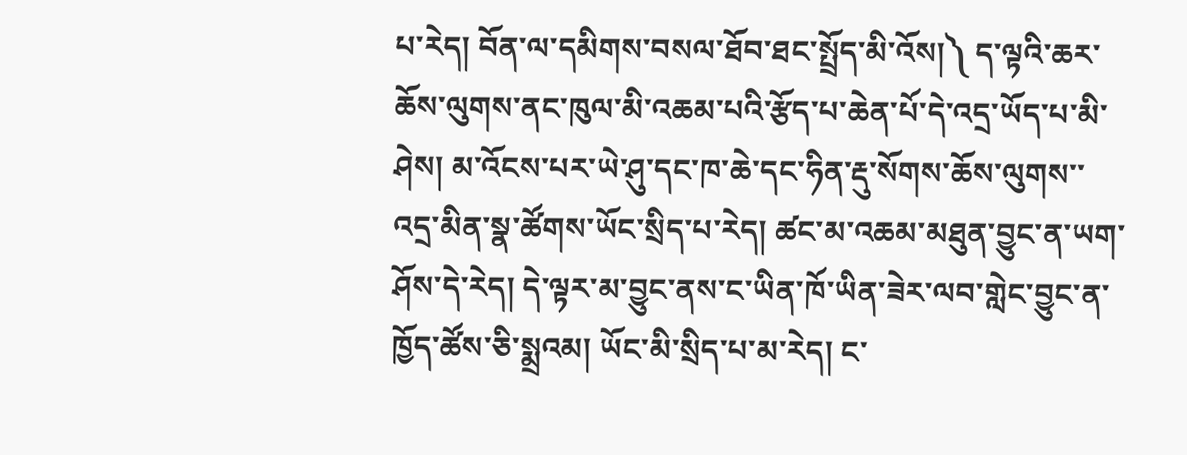པ་རེད། བོན་ལ་དམིགས་བསལ་ཐོབ་ཐང་སྤྲོད་མི་འོས།༽ ད་ལྟའི་ཆར་ཆོས་ལུགས་ནང་ཁུལ་མི་འཆམ་པའི་རྩོད་པ་ཆེན་པོ་དེ་འདྲ་ཡོད་པ་མི་ཤེས། མ་འོངས་པར་ཡེ་ཤུ་དང་ཁ་ཆེ་དང་ཧིན་རྡུ་སོགས་ཆོས་ལུགས་་འདྲ་མིན་སྣ་ཚོགས་ཡོང་སྲིད་པ་རེད། ཚང་མ་འཆམ་མཐུན་བྱུང་ན་ཡག་ཤོས་དེ་རེད། དེ་ལྟར་མ་བྱུང་ནས་ང་ཡིན་ཁོ་ཡིན་ཟེར་ལབ་གླེང་བྱུང་ན་ཁྱོད་ཚོས་ཅི་སྨྲའམ། ཡོང་མི་སྲིད་པ་མ་རེད། ང་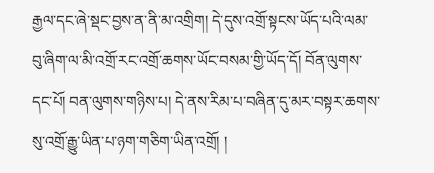རྒྱལ་དང་ཞེ་སྡང་བྱས་ན་ནི་མ་འགྲིག། དེ་དུས་འགྲོ་སྟངས་ཡོད་པའི་ལམ་བུ་ཞིག་ལ་མི་འགྲོ་རང་འགྲོ་ཆགས་ཡོང་བསམ་གྱི་ཡོད་དོ། བོན་ལུགས་དང་པོ། བན་ལུགས་གཉིས་པ། དེ་ནས་རིམ་པ་བཞིན་དུ་མར་བསྟར་ཆགས་སུ་འགྲོ་རྒྱུ་ཡིན་པ་ཉག་གཅིག་ཡིན་འགྲོ། །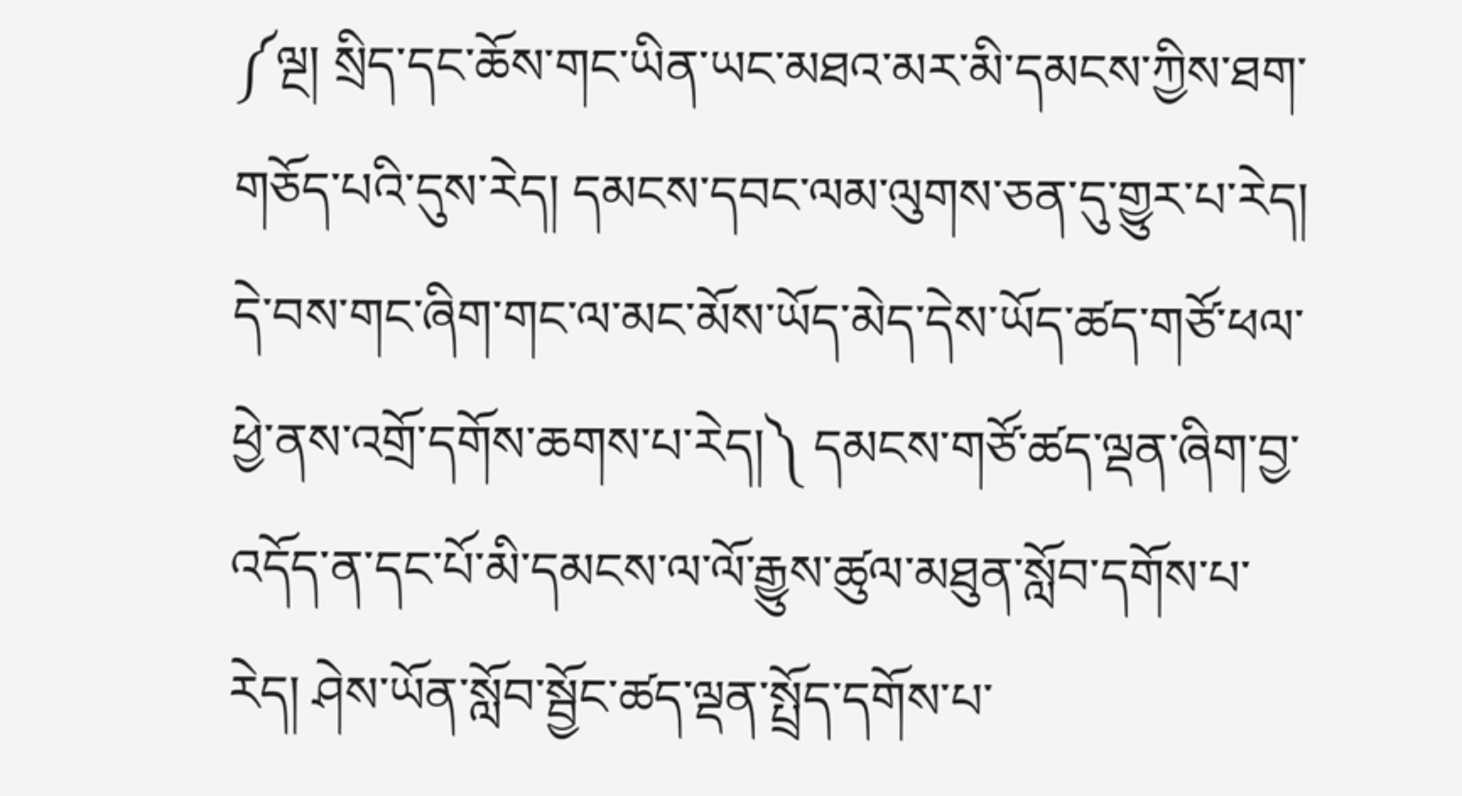༼ལྔ། སྲིད་དང་ཆོས་གང་ཡིན་ཡང་མཐའ་མར་མི་དམངས་ཀྱིས་ཐག་གཅོད་པའི་དུས་རེད། དམངས་དབང་ལམ་ལུགས་ཅན་དུ་གྱུར་པ་རེད། དེ་བས་གང་ཞིག་གང་ལ་མང་མོས་ཡོད་མེད་དེས་ཡོད་ཚད་གཙོ་ཕལ་ཕྱེ་ནས་འགྲོ་དགོས་ཆགས་པ་རེད།༽ དམངས་གཙོ་ཚད་ལྡན་ཞིག་བྱ་འདོད་ན་དང་པོ་མི་དམངས་ལ་ལོ་རྒྱུས་ཚུལ་མཐུན་སློབ་དགོས་པ་རེད། ཤེས་ཡོན་སློབ་སྦྱོང་ཚད་ལྡན་སྤྲོད་དགོས་པ་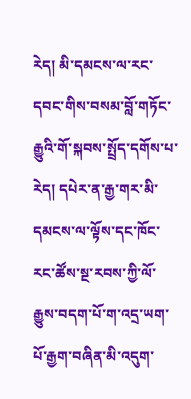རེད། མི་དམངས་ལ་རང་དབང་གིས་བསམ་བློ་གཏོང་རྒྱུའི་གོ་སྐབས་སྤྲོད་དགོས་པ་རེད། དཔེར་ན་རྒྱ་གར་མི་དམངས་ལ་ལྟོས་དང་ཁོང་རང་ཚོས་སྔ་རབས་ཀྱི་ལོ་རྒྱུས་བདག་པོ་ག་འདྲ་ཡག་པོ་རྒྱག་བཞིན་མི་འདུག་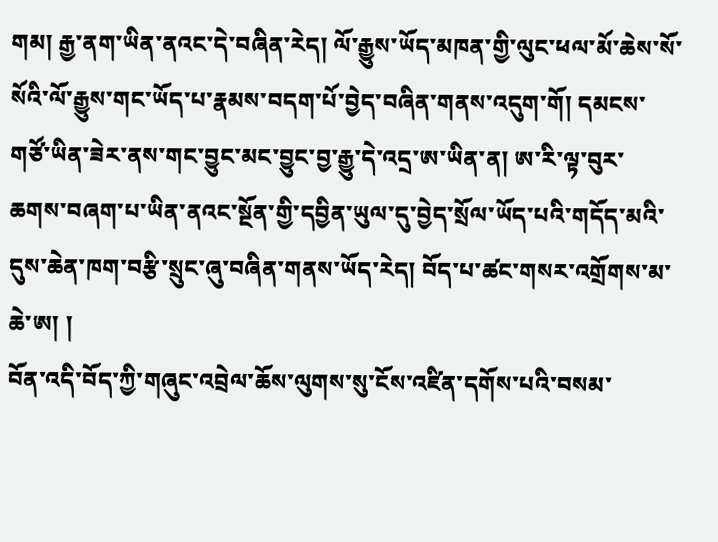གམ། རྒྱ་ནག་ཡིན་ནའང་དེ་བཞིན་རེད། ལོ་རྒྱུས་ཡོད་མཁན་གྱི་ལུང་ཕལ་མོ་ཆེས་སོ་སོའི་ལོ་རྒྱུས་གང་ཡོད་པ་རྣམས་བདག་པོ་བྱེད་བཞིན་གནས་འདུག་གོ། དམངས་གཙོ་ཡིན་ཟེར་ནས་གང་བྱུང་མང་བྱུང་བྱ་རྒྱུ་དེ་འདྲ་ཨ་ཡིན་ན། ཨ་རི་ལྟ་བུར་ཆགས་བཞག་པ་ཡིན་ནའང་སྔོན་གྱི་དབྱིན་ཡུལ་དུ་བྱེད་སྲོལ་ཡོད་པའི་གདོད་མའི་དུས་ཆེན་ཁག་བརྩི་སྲུང་ཞུ་བཞིན་གནས་ཡོད་རེད། བོད་པ་ཚང་གསར་འགྲོགས་མ་ཆེ་ཨ། །
བོན་འདི་བོད་ཀྱི་གཞུང་འབྲེལ་ཆོས་ལུགས་སུ་ངོས་འཛིན་དགོས་པའི་བསམ་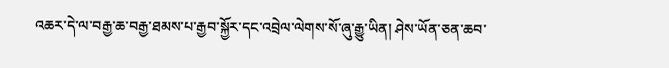འཆར་དེ་ལ་བརྒྱ་ཆ་བརྒྱ་ཐམས་པ་རྒྱབ་སྐྱོར་དང་འབྲེལ་ལེགས་སོ་ཞུ་རྒྱུ་ཡིན། ཤེས་ཡོན་ཅན་ཆབ་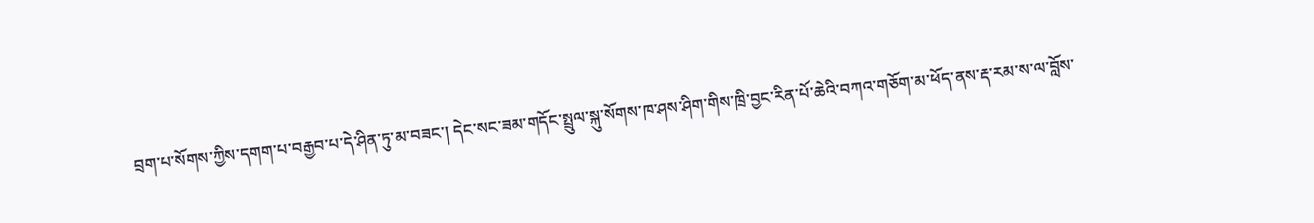བྲག་པ་སོགས་ཀྱིས་དགག་པ་བརྒྱབ་པ་དེ་ཤིན་ཏུ་མ་བཟང་། དེང་སང་ཟམ་གདོང་སྤྲུལ་སྐུ་སོགས་ཁ་ཤས་ཤིག་གིས་ཁྲི་བྱང་རིན་པོ་ཆེའི་བཀའ་གཅོག་མ་ཕོད་ནས་རྡ་རམ་ས་ལ་བློས་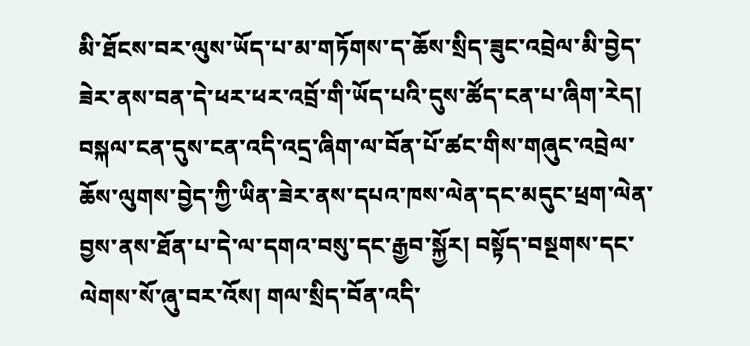མི་ཐོངས་བར་ལུས་ཡོད་པ་མ་གཏོགས་ད་ཆོས་སྲིད་ཟུང་འབྲེལ་མི་བྱེད་ཟེར་ནས་བན་དེ་ཕར་ཕར་འབྲོ་གི་ཡོད་པའི་དུས་ཚོད་ངན་པ་ཞིག་རེད། བསྐལ་ངན་དུས་ངན་འདི་འདྲ་ཞིག་ལ་བོན་པོ་ཚང་གིས་གཞུང་འབྲེལ་ཆོས་ལུགས་བྱེད་ཀྱི་ཡིན་ཟེར་ནས་དཔའ་ཁས་ལེན་དང་མདུང་ཕྲག་ལེན་བྱས་ནས་ཐོན་པ་དེ་ལ་དགའ་བསུ་དང་རྒྱབ་སྐྱོར། བསྟོད་བསྔགས་དང་ལེགས་སོ་ཞུ་བར་འོས། གལ་སྲིད་བོན་འདི་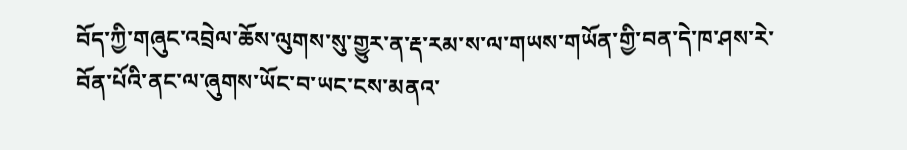བོད་ཀྱི་གཞུང་འབྲེལ་ཆོས་ལུགས་སུ་གྱུར་ན་རྡ་རམ་ས་ལ་གཡས་གཡོན་གྱི་བན་དེ་ཁ་ཤས་རེ་བོན་པོའི་ནང་ལ་ཞུགས་ཡོང་བ་ཡང་ངས་མནའ་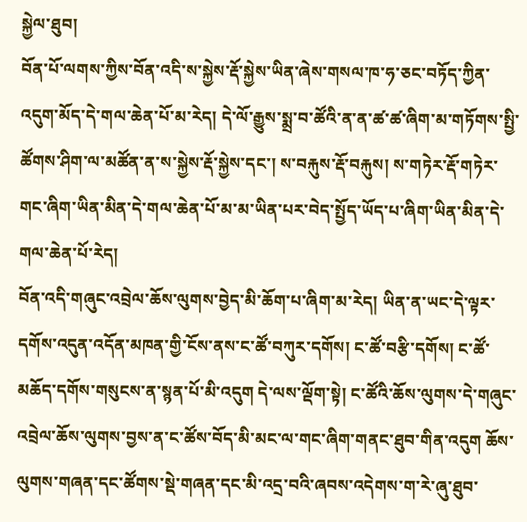སྐྱེལ་ཐུབ།
བོན་པོ་ལགས་ཀྱིས་བོན་འདི་ས་སྐྱེས་རྡོ་སྐྱེས་ཡིན་ཞེས་གསལ་ཁ་ཧ་ཅང་བཏོད་ཀྱིན་འདུག་མོད་དེ་གལ་ཆེན་པོ་མ་རེད། དེ་ལོ་རྒྱུས་སྨྲ་བ་ཚོའི་ན་ན་ཚ་ཚ་ཞིག་མ་གཏོགས་སྤྱི་ཚོགས་ཤིག་ལ་མཚོན་ན་ས་སྐྱེས་རྡོ་སྐྱེས་དང་། ས་བརྐུས་རྡོ་བརྐུས། ས་གཏེར་རྡོ་གཏེར་གང་ཞིག་ཡིན་མིན་དེ་གལ་ཆེན་པོ་མ་མ་ཡིན་པར་བེད་སྤྱོད་ཡོད་པ་ཞིག་ཡིན་མིན་དེ་གལ་ཆེན་པོ་རེད།
བོན་འདི་གཞུང་འབྲེལ་ཆོས་ལུགས་བྱེད་མི་ཆོག་པ་ཞིག་མ་རེད། ཡིན་ན་ཡང་དེ་ལྟར་དགོས་འདུན་འདོན་མཁན་གྱི་ངོས་ནས་ང་ཚོ་བཀུར་དགོས། ང་ཚོ་བརྩི་དགོས། ང་ཚོ་མཆོད་དགོས་གསུངས་ན་སྙན་པོ་མི་འདུག དེ་ལས་ལྡོག་སྟེ། ང་ཚོའི་ཆོས་ལུགས་དེ་གཞུང་འབྲེལ་ཆོས་ལུགས་བྱས་ན་ང་ཚོས་བོད་མི་མང་ལ་གང་ཞིག་གནང་ཐུབ་གིན་འདུག ཆོས་ལུགས་གཞན་དང་ཚོགས་སྡེ་གཞན་དང་མི་འདྲ་བའི་ཞབས་འདེགས་ག་རེ་ཞུ་ཐུབ་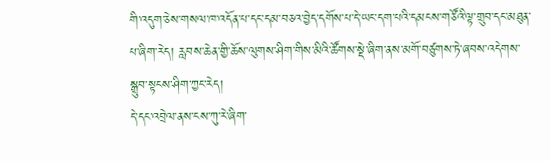གི་འདུག་ཅེས་གསལ་ཁ་འདོན་པ་དང་དམ་བཅའ་བྱེད་དགོས་པ་དེ་ཡང་དག་པའི་དམངས་གཙོའི་ལྟ་གྲུབ་དང་མཐུན་པ་ཞིག་རེད། རླབས་ཆེན་གྱི་ཆོས་ལུགས་ཤིག་གིས་མིའི་ཚོགས་སྡེ་ཞིག་ནས་མགོ་བཙུགས་ཏེ་ཞབས་འདེགས་སྒྲུབ་སྟངས་ཤིག་ཀྱང་རེད།
དེ་དང་འབྲེལ་ནས་ངས་ཀུ་རེ་ཞིག་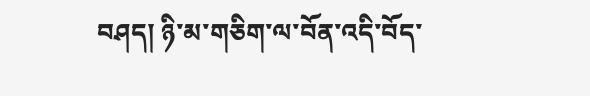བཤད། ཉི་མ་གཅིག་ལ་བོན་འདི་བོད་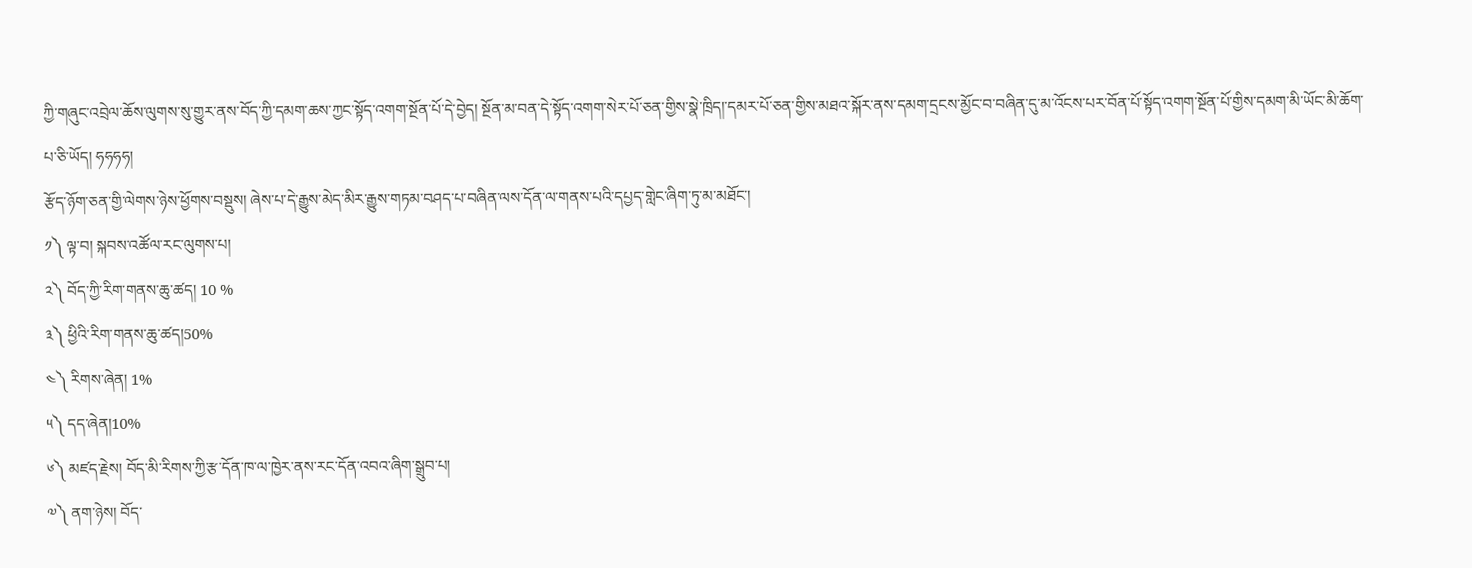ཀྱི་གཞུང་འབྲེལ་ཆོས་ལུགས་སུ་གྱུར་ནས་བོད་ཀྱི་དམག་ཆས་ཀྱང་སྟོད་འགག་སྔོན་པོ་དེ་བྱེད། སྔོན་མ་བན་དེ་སྟོད་འགག་སེར་པོ་ཅན་གྱིས་སྣེ་ཁྲིད།་དམར་པོ་ཅན་གྱིས་མཐའ་སྐོར་ནས་དམག་དྲངས་མྱོང་བ་བཞིན་དུ་མ་འོངས་པར་བོན་པོ་སྟོད་འགག་སྔོན་པོ་གྱིས་དམག་མི་ཡོང་མི་ཆོག་པ་ཅི་ཡོད། ཧཧཧཧ།
རྩོད་ཉོག་ཅན་གྱི་ལེགས་ཉེས་ཕྱོགས་བསྡུས། ཞེས་པ་དེ་རྒྱུས་མེད་མིར་རྒྱུས་གཏམ་བཤད་པ་བཞིན་ལས་དོན་ལ་གནས་པའི་དཔྱད་གླེང་ཞིག་ཏུ་མ་མཐོང་།
༡༽ ལྟ་བ། སྐབས་འཚོལ་རང་ལུགས་པ།
༢༽ བོད་ཀྱི་རིག་གནས་ཆུ་ཚད། 10 %
༣༽ ཕྱིའི་རིག་གནས་ཆུ་ཚད།50%
༤༽ རིགས་ཞེན། 1%
༥༽ དད་ཞེན།10%
༦༽ མཛད་རྗེས། བོད་མི་རིགས་ཀྱི་རྩ་དོན་ཁ་ལ་ཁྱེར་ནས་རང་དོན་འབའ་ཞིག་སྒྲུབ་པ།
༧༽ ནག་ཉེས། བོད་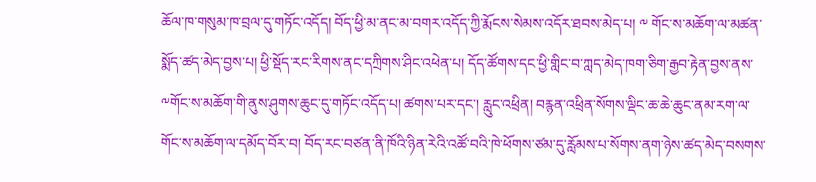ཆོལ་ཁ་གསུམ་ཁ་བྲལ་དུ་གཏོང་འདོད། བོད་ཕྱི་མ་ནང་མ་བགར་འདོད་ཀྱི་རྨོངས་སེམས་འདོར་ཐབས་མེད་པ། ༸ གོང་ས་མཆོག་ལ་མཚན་སྨོད་ཚད་མེད་བྱས་པ། ཕྱི་སྡོད་རང་རིགས་ནང་དཀྲིགས་ཤིང་འཕེན་པ། དོད་ཚོགས་དང་ཕྱི་གླིང་བ་ཀླད་མེད་ཁག་ཅིག་རྒྱབ་རྟེན་བྱས་ནས་ ༸གོང་ས་མཆོག་གི་ནུས་ཤུགས་ཆུང་དུ་གཏོང་འདོད་པ། ཚགས་པར་དང་། རླུང་འཕྲིན། བརྙན་འཕྲིན་སོགས་ལྡིང་ཆ་ཆེ་ཆུང་ནམ་རག་ལ་གོང་ས་མཆོག་ལ་དམོད་བོར་བ། བོད་རང་བཙན་ནི་ཁོའི་ཉིན་རེའི་འཚོ་བའི་ཁེ་ཕོགས་ཙམ་དུ་རློམས་པ་སོགས་ནག་ཉེས་ཚད་མེད་བསགས་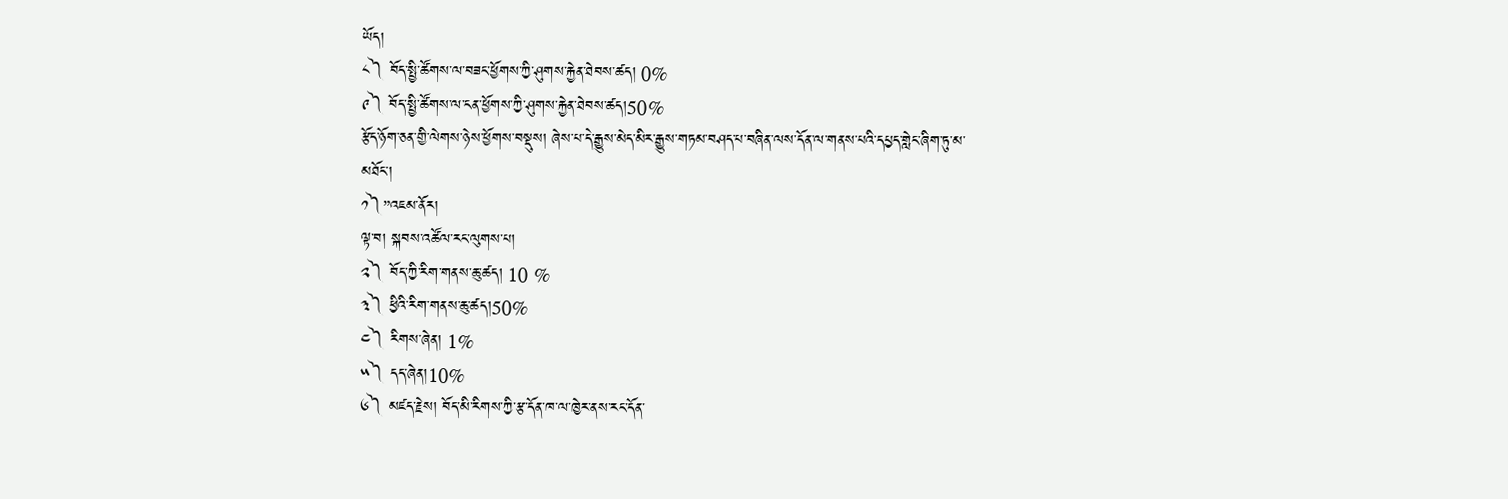ཡོད།
༨༽ བོད་སྤྱི་ཚོགས་ལ་བཟང་ཕྱོགས་ཀྱི་ཤུགས་རྐྱེན་ཐེབས་ཚད། 0%
༩༽ བོད་སྤྱི་ཚོགས་ལ་ངན་ཕྱོགས་ཀྱི་ཤུགས་རྐྱེན་ཐེབས་ཚད།50%
རྩོད་ཉོག་ཅན་གྱི་ལེགས་ཉེས་ཕྱོགས་བསྡུས། ཞེས་པ་དེ་རྒྱུས་མེད་མིར་རྒྱུས་གཏམ་བཤད་པ་བཞིན་ལས་དོན་ལ་གནས་པའི་དཔྱད་གླེང་ཞིག་ཏུ་མ་མཐོང་།
༡༽”འཇམ་ནོར།
ལྟ་བ། སྐབས་འཚོལ་རང་ལུགས་པ།
༢༽ བོད་ཀྱི་རིག་གནས་ཆུ་ཚད། 10 %
༣༽ ཕྱིའི་རིག་གནས་ཆུ་ཚད།50%
༤༽ རིགས་ཞེན། 1%
༥༽ དད་ཞེན།10%
༦༽ མཛད་རྗེས། བོད་མི་རིགས་ཀྱི་རྩ་དོན་ཁ་ལ་ཁྱེར་ནས་རང་དོན་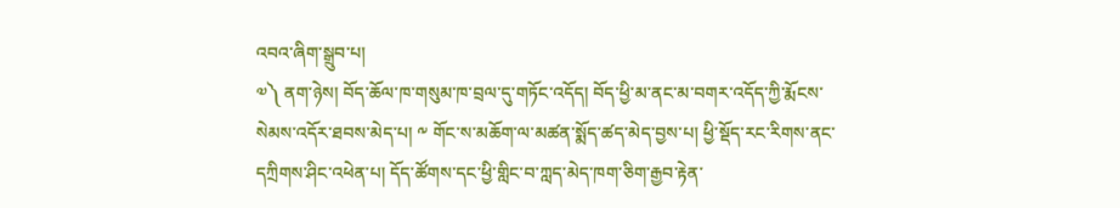འབའ་ཞིག་སྒྲུབ་པ།
༧༽ ནག་ཉེས། བོད་ཆོལ་ཁ་གསུམ་ཁ་བྲལ་དུ་གཏོང་འདོད། བོད་ཕྱི་མ་ནང་མ་བགར་འདོད་ཀྱི་རྨོངས་སེམས་འདོར་ཐབས་མེད་པ། ༸ གོང་ས་མཆོག་ལ་མཚན་སྨོད་ཚད་མེད་བྱས་པ། ཕྱི་སྡོད་རང་རིགས་ནང་དཀྲིགས་ཤིང་འཕེན་པ། དོད་ཚོགས་དང་ཕྱི་གླིང་བ་ཀླད་མེད་ཁག་ཅིག་རྒྱབ་རྟེན་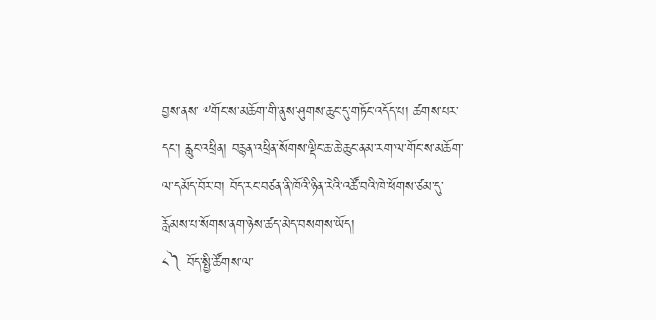བྱས་ནས་ ༸གོང་ས་མཆོག་གི་ནུས་ཤུགས་ཆུང་དུ་གཏོང་འདོད་པ། ཚགས་པར་དང་། རླུང་འཕྲིན། བརྙན་འཕྲིན་སོགས་ལྡིང་ཆ་ཆེ་ཆུང་ནམ་རག་ལ་གོང་ས་མཆོག་ལ་དམོད་བོར་བ། བོད་རང་བཙན་ནི་ཁོའི་ཉིན་རེའི་འཚོ་བའི་ཁེ་ཕོགས་ཙམ་དུ་རློམས་པ་སོགས་ནག་ཉེས་ཚད་མེད་བསགས་ཡོད།
༨༽ བོད་སྤྱི་ཚོགས་ལ་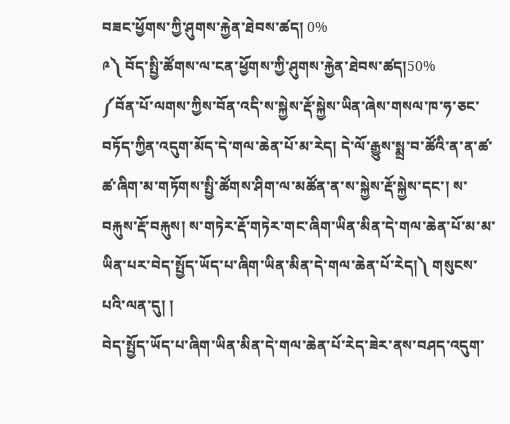བཟང་ཕྱོགས་ཀྱི་ཤུགས་རྐྱེན་ཐེབས་ཚད། 0%
༩༽ བོད་སྤྱི་ཚོགས་ལ་ངན་ཕྱོགས་ཀྱི་ཤུགས་རྐྱེན་ཐེབས་ཚད།50%
༼བོན་པོ་ལགས་ཀྱིས་བོན་འདི་ས་སྐྱེས་རྡོ་སྐྱེས་ཡིན་ཞེས་གསལ་ཁ་ཧ་ཅང་བཏོད་ཀྱིན་འདུག་མོད་དེ་གལ་ཆེན་པོ་མ་རེད། དེ་ལོ་རྒྱུས་སྨྲ་བ་ཚོའི་ན་ན་ཚ་ཚ་ཞིག་མ་གཏོགས་སྤྱི་ཚོགས་ཤིག་ལ་མཚོན་ན་ས་སྐྱེས་རྡོ་སྐྱེས་དང་། ས་བརྐུས་རྡོ་བརྐུས། ས་གཏེར་རྡོ་གཏེར་གང་ཞིག་ཡིན་མིན་དེ་གལ་ཆེན་པོ་མ་མ་ཡིན་པར་བེད་སྤྱོད་ཡོད་པ་ཞིག་ཡིན་མིན་དེ་གལ་ཆེན་པོ་རེད།༽ གསུངས་པའི་ལན་དུ། །
བེད་སྤྱོད་ཡོད་པ་ཞིག་ཡིན་མིན་དེ་གལ་ཆེན་པོ་རེད་ཟེར་ནས་བཤད་འདུག་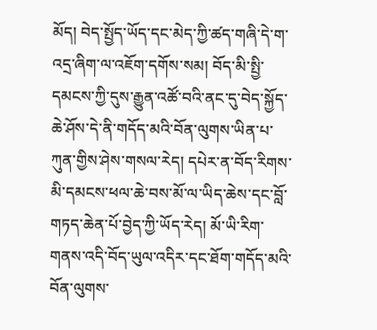མོད། བེད་སྤྱོད་ཡོད་དང་མེད་ཀྱི་ཚད་གཞི་དེ་ག་འདྲ་ཞིག་ལ་འཇོག་དགོས་སམ། བོད་མི་སྤྱི་དམངས་ཀྱི་དུས་རྒྱུན་འཚོ་བའི་ནང་དུ་བེད་སྐྱོད་ཆེ་ཤོས་དེ་ནི་གདོད་མའི་བོན་ལུགས་ཡིན་པ་ཀུན་གྱིས་ཤེས་གསལ་རེད། དཔེར་ན་བོད་རིགས་མི་དམངས་ཕལ་ཆེ་བས་མོ་ལ་ཡིད་ཆེས་དང་བློ་གཏད་ཆེན་པོ་བྱེད་ཀྱི་ཡོད་རེད། མོ་ཡི་རིག་གནས་འདི་བོད་ཡུལ་འདིར་དང་ཐོག་གདོད་མའི་བོན་ལུགས་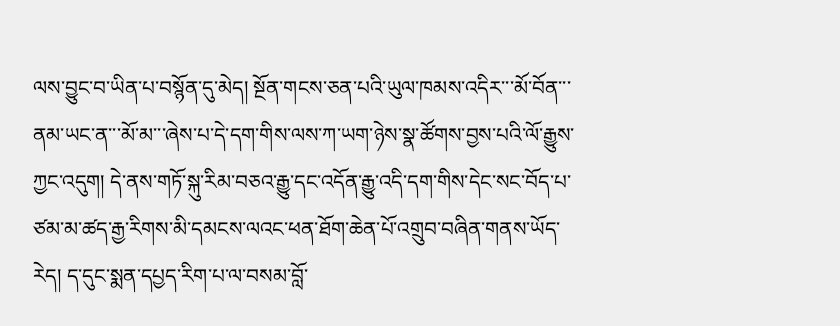ལས་བྱུང་བ་ཡིན་པ་བསྙོན་དུ་མེད། སྔོན་གངས་ཅན་པའི་ཡུལ་ཁམས་འདིར་་་མོ་བོན་་་ནམ་ཡང་ན་་་མོ་མ་་་ཞེས་པ་དེ་དག་གིས་ལས་ཀ་ཡག་ཉེས་སྣ་ཚོགས་བྱས་པའི་ལོ་རྒྱུས་ཀྱང་འདུག། དེ་ནས་གཏོ་སྐུ་རིམ་བཅའ་རྒྱུ་དང་འདོན་རྒྱུ་འདི་དག་གིས་དེང་སང་བོད་པ་ཙམ་མ་ཚད་རྒྱ་རིགས་མི་དམངས་ལའང་ཕན་ཐོག་ཆེན་པོ་འགྲུབ་བཞིན་གནས་ཡོད་རེད། ད་དུང་སྨན་དཔྱད་རིག་པ་ལ་བསམ་བློ་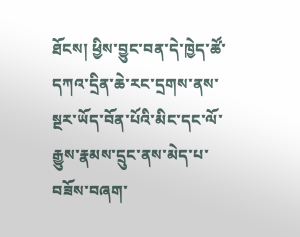ཐོངས། ཕྱིས་བྱུང་བན་དེ་ཁྱེད་ཚོ་དཀའ་དྲིན་ཆེ་རང་དྲགས་ནས་སྔར་ཡོད་བོན་པོའི་མིང་དང་ལོ་རྒྱུས་རྣམས་དྲུང་ནས་མེད་པ་བཟོས་བཞག་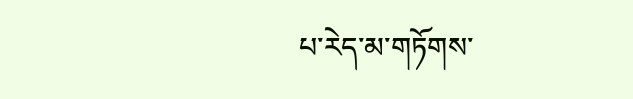པ་རེད་མ་གཏོགས་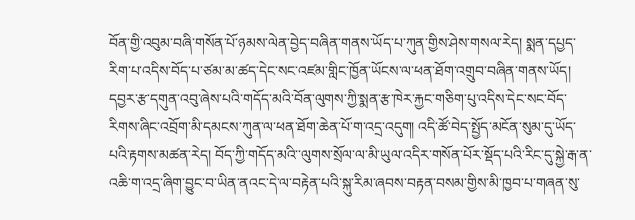བོན་གྱི་འབུམ་བཞི་གསོན་པོ་ཉམས་ལེན་བྱེད་བཞིན་གནས་ཡོད་པ་ཀུན་གྱིས་ཤེས་གསལ་རེད། སྨན་དཔྱད་རིག་པ་འདིས་བོད་པ་ཙམ་མ་ཚད་དེང་སང་འཛམ་གླིང་ཁྱོན་ཡོངས་ལ་ཕན་ཐོག་འགྲུབ་བཞིན་གནས་ཡོད། དབྱར་རྩ་དགུན་འབུ་ཞེས་པའི་གདོད་མའི་བོན་ལུགས་ཀྱི་སྨན་རྩ་ཁེར་རྐྱང་གཅིག་པུ་འདིས་དེང་སང་བོད་རིགས་ཞིང་འབྲོག་མི་དམངས་ཀུན་ལ་ཕན་ཐོག་ཆེན་པོ་ག་འདྲ་འདུག། འདི་ཚོ་བེད་སྤྱོད་མངོན་སུམ་དུ་ཡོད་པའི་རྟགས་མཚན་རེད། བོད་ཀྱི་གདོད་མའི་་ལུགས་སྲོལ་ལ་མི་ཡུལ་འདིར་གསོན་པོར་སྡོད་པའི་རིང་དུ་སྐྱེ་རྒ་ན་འཆི་ག་འདྲ་ཞིག་བྱུང་བ་ཡིན་ནའང་དེ་ལ་བརྟེན་པའི་སྐུ་རིམ་ཞབས་བརྟན་བསམ་གྱིས་མི་ཁྱབ་པ་གཞན་སུ་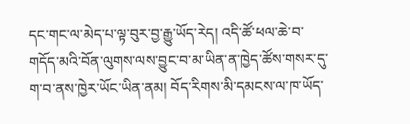དང་གང་ལ་མེད་པ་ལྟ་བུར་བྱ་རྒྱུ་ཡོད་རེད། འདི་ཚོ་ཕལ་ཆེ་བ་གདོད་མའི་བོན་ལུགས་ལས་བྱུང་བ་མ་ཡིན་ན་ཁྱེད་ཚོས་གསར་དུ་ག་བ་ནས་ཁྱེར་ཡོང་ཡིན་ནམ། བོད་རིགས་མི་དམངས་ལ་ཁ་ཡོད་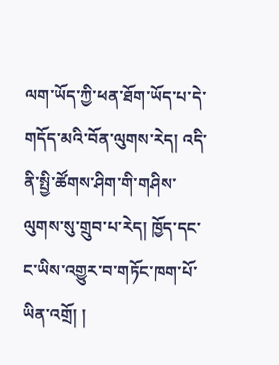ལག་ཡོད་ཀྱི་ཕན་ཐོག་ཡོད་པ་དེ་གདོད་མའི་བོན་ལུགས་རེད། འདི་ནི་སྤྱི་ཚོགས་ཤིག་གི་གཤིས་ལུགས་སུ་གྲུབ་པ་རེད། ཁྱོད་དང་ང་ཡིས་འགྱུར་བ་གཏོང་ཁག་པོ་ཡིན་འགྲོ། །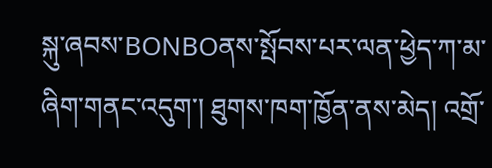སྐུ་ཞབས་BONBOནས་སྤོབས་པར་ལན་ཕྱེད་ཀ་མ་ཞིག་གནང་འདུག་། ཐུགས་ཁག་ཁྱོན་ནས་མེད། འགྲོ་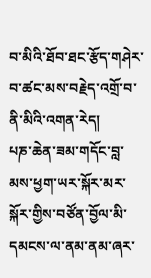བ་མིའི་ཐོབ་ཐང་རྩོད་གཤེར་བ་ཚང་མས་བརྗེད་འགྲོ་བ་ནི་མིའི་འགན་རེད།
པཎ་ཆེན་ཟམ་གདོང་བླ་མས་ཕྱག་ཡར་སྐོར་མར་སྐོར་གྱིས་བཙོན་བྱོལ་མི་དམངས་ལ་ནམ་ནམ་ཞར་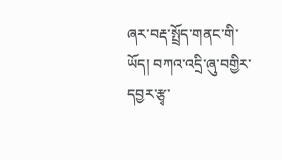ཞར་བརྡ་སྤྲོད་གནང་གི་ཡོད། བཀའ་འདྲི་ཞུ་བགྱིར་དབྱར་རྩྭ་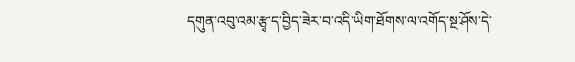དགུན་འབུ་འམ་རྩྭ་ད་བྱིད་ཟེར་བ་འདི་ཡིག་ཐོགས་ལ་འགོད་སྔ་ཤོས་དེ་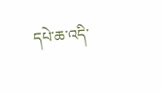དཔེ་ཆ་འདི་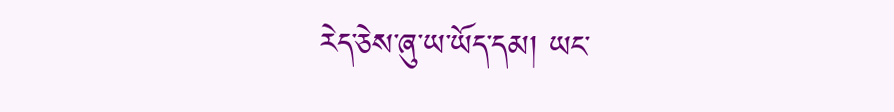རེད་ཅེས་ཞུ་ཡ་ཡོད་དམ། ཡང་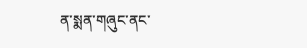ན་སྨན་གཞུང་ནང་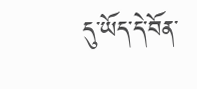དུ་ཡོད་དེ་བོན་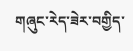གཞུང་རེད་ཟེར་བགྱིད་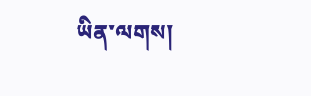ཡིན་ལགས།